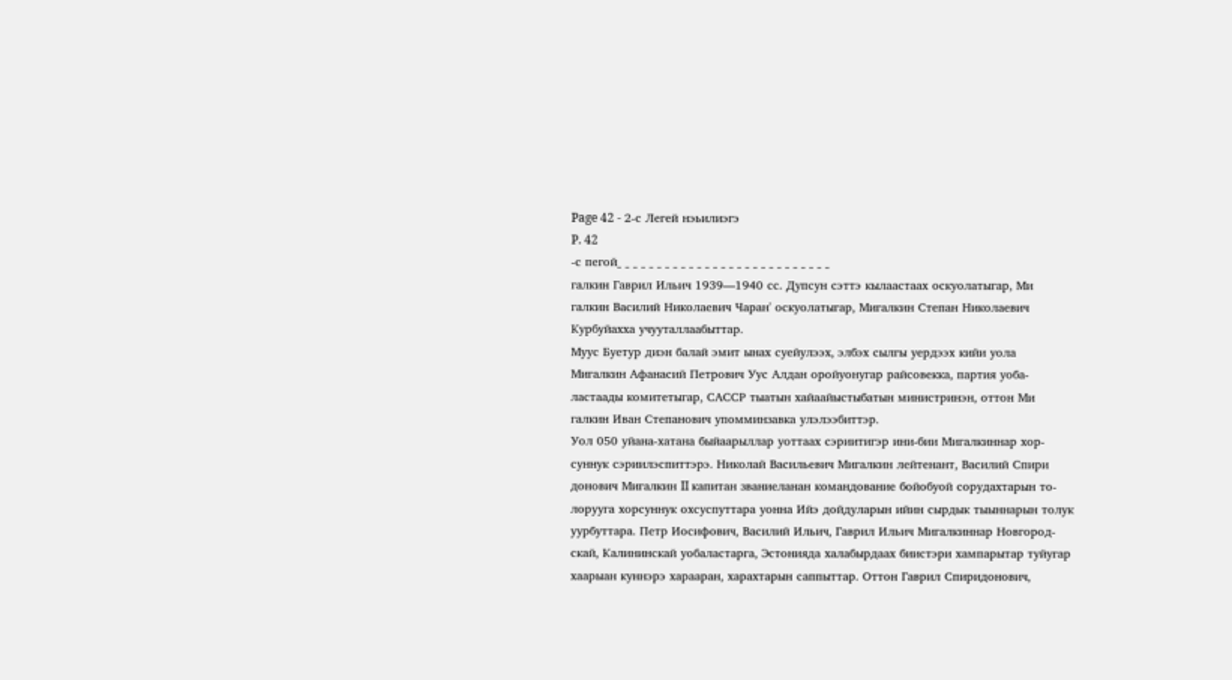Page 42 - 2-с Легей нэьилиэгэ
P. 42
-с пегой_ _ _ _ _ _ _ _ _ _ _ _ _ _ _ _ _ _ _ _ _ _ _ _ _ _ _
галкин Гаврил Ильич 1939—1940 сс. Дупсун сэттэ кылаастаах оскуолатыгар, Ми
галкин Василий Николаевич Чаран' оскуолатыгар, Мигалкин Степан Николаевич
Курбуйахха учууталлаабыттар.
Муус Буетур диэн балай эмит ынах суейулээх, элбэх сылгы уердээх кийи уола
Мигалкин Афанасий Петрович Уус Алдан оройуонугар райсовекка, партия уоба-
ластаады комитетыгар, САССР тыатын хайаайыстыбатын министринэн, оттон Ми
галкин Иван Степанович упомминзавка улэлээбиттэр.
Уол 050 уйана-хатана быйаарыллар уоттаах сэриитигэр ини-бии Мигалкиннар хор-
суннук сэриилэспиттэрэ. Николай Васильевич Мигалкин лейтенант, Василий Спири
донович Мигалкин II капитан званиеланан командование бойобуой сорудахтарын то-
лорууга хорсуннук охсуспуттара уонна Ийэ дойдуларын ийин сырдык тыыннарын толук
уурбуттара. Петр Иосифович, Василий Ильич, Гаврил Ильич Мигалкиннар Новгород-
скай, Калининскай уобаластарга, Эстонияда халабырдаах биистэри хампарытар туйугар
хаарыан куннэрэ харааран, харахтарын саппыттар. Оттон Гаврил Спиридонович,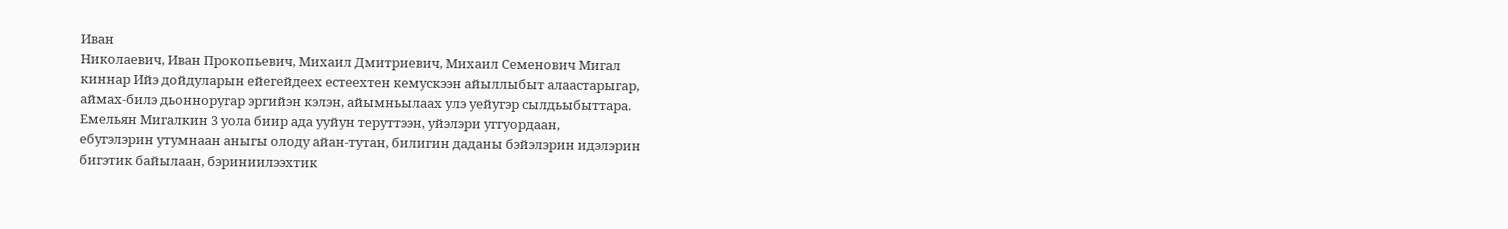Иван
Николаевич, Иван Прокопьевич, Михаил Дмитриевич, Михаил Семенович Мигал
киннар Ийэ дойдуларын ейегейдеех естеехтен кемускээн айыллыбыт алаастарыгар,
аймах-билэ дьонноругар эргийэн кэлэн, айымньылаах улэ уейугэр сылдьыбыттара.
Емельян Мигалкин 3 уола биир ада ууйун теруттээн, уйэлэри уггуордаан,
ебугэлэрин утумнаан аныгы олоду айан-тутан, билигин даданы бэйэлэрин идэлэрин
бигэтик байылаан, бэриниилээхтик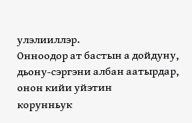улэлииллэр.
Онноодор ат бастын а дойдуну, дьону-сэргэни албан аатырдар, онон кийи уйэтин
корунньук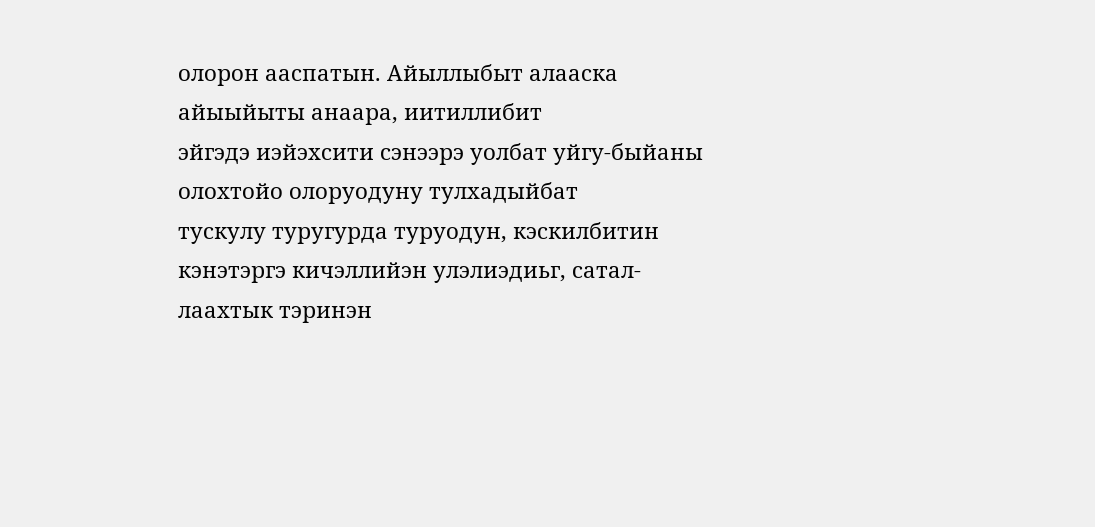олорон ааспатын. Айыллыбыт алааска айыыйыты анаара, иитиллибит
эйгэдэ иэйэхсити сэнээрэ уолбат уйгу-быйаны олохтойо олоруодуну тулхадыйбат
тускулу туругурда туруодун, кэскилбитин кэнэтэргэ кичэллийэн улэлиэдиьг, сатал-
лаахтык тэринэн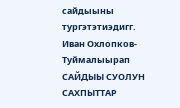сайдыыны тургэтэтиэдигг.
Иван Охлопков-Туймалыырап
САЙДЫЫ СУОЛУН САХПЫТТАР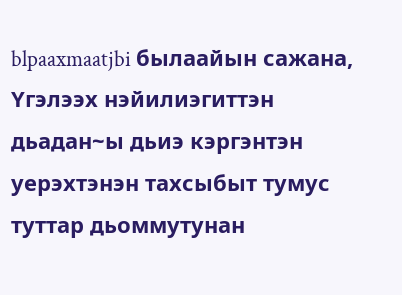blpaaxmaatjbi былаайын сажана, Yгэлээх нэйилиэгиттэн дьадан~ы дьиэ кэргэнтэн
уерэхтэнэн тахсыбыт тумус туттар дьоммутунан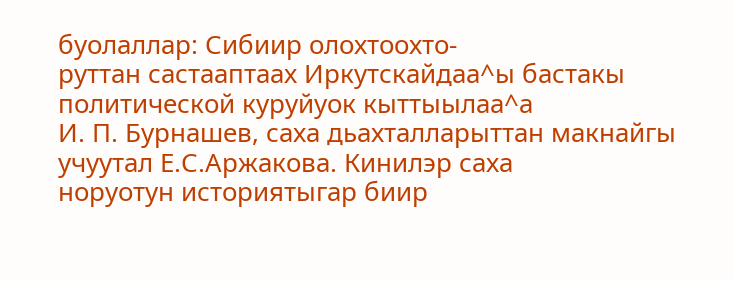буолаллар: Сибиир олохтоохто-
руттан састааптаах Иркутскайдаа^ы бастакы политической куруйуок кыттыылаа^а
И. П. Бурнашев, саха дьахталларыттан макнайгы учуутал Е.С.Аржакова. Кинилэр саха
норуотун историятыгар биир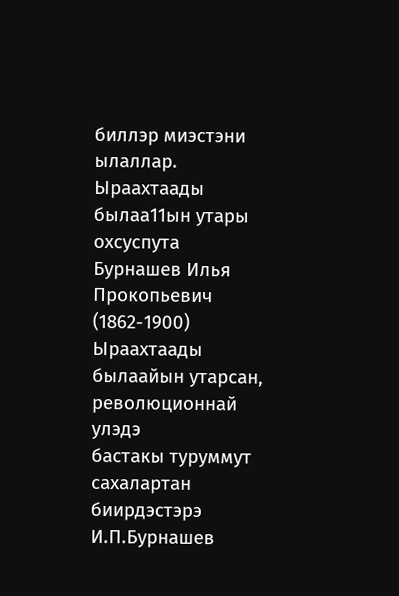биллэр миэстэни ылаллар.
Ыраахтаады былаа11ын утары охсуспута
Бурнашев Илья Прокопьевич
(1862-1900)
Ыраахтаады былаайын утарсан, революционнай улэдэ
бастакы туруммут сахалартан биирдэстэрэ И.П.Бурнашев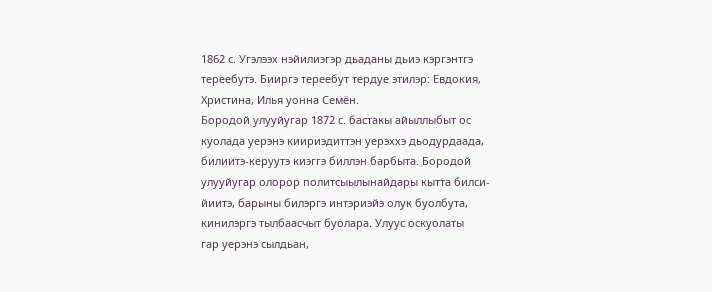1862 с. Угэлээх нэйилиэгэр дьаданы дьиэ кэргэнтгэ
тереебутэ. Бииргэ тереебут тердуе этилэр: Евдокия,
Христина, Илья уонна Семён.
Бородой улууйугар 1872 с. бастакы айыллыбыт ос
куолада уерэнэ киириэдиттэн уерэххэ дьодурдаада,
билиитэ-керуутэ киэггэ биллэн барбыта. Бородой
улууйугар олорор политсыылынайдары кытта билси-
йиитэ, барыны билэргэ интэриэйэ олук буолбута,
кинилэргэ тылбаасчыт буолара. Улуус оскуолаты
гар уерэнэ сылдьан,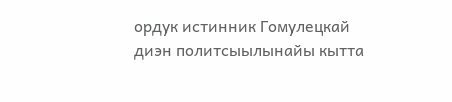ордук истинник Гомулецкай
диэн политсыылынайы кытта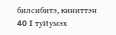билсибитэ, киниттэн
40 I туИумэх